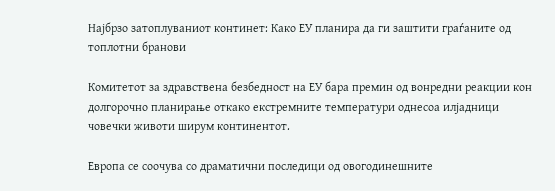Најбрзо затоплуваниот континет: Како ЕУ планира да ги заштити граѓаните од топлотни бранови

Комитетот за здравствена безбедност на ЕУ бара премин од вонредни реакции кон долгорочно планирање откако екстремните температури однесоа илјадници човечки животи ширум континентот.

Европа се соочува со драматични последици од овогодинешните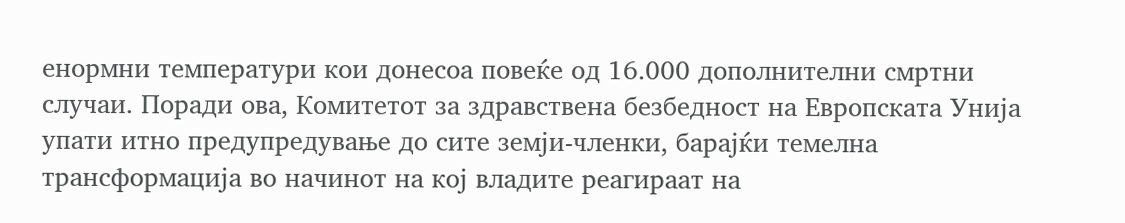енормни температури кои донесоа повеќе од 16.000 дополнителни смртни случаи. Поради ова, Комитетот за здравствена безбедност на Европската Унија упати итно предупредување до сите земји-членки, барајќи темелна трансформација во начинот на кој владите реагираат на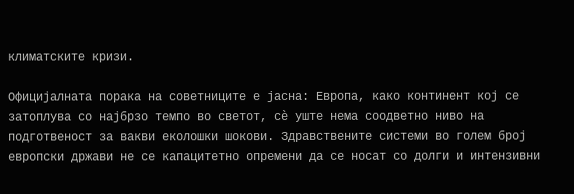климатските кризи.

Официјалната порака на советниците е јасна: Европа, како континент кој се затоплува со најбрзо темпо во светот, сè уште нема соодветно ниво на подготвеност за вакви еколошки шокови. Здравствените системи во голем број европски држави не се капацитетно опремени да се носат со долги и интензивни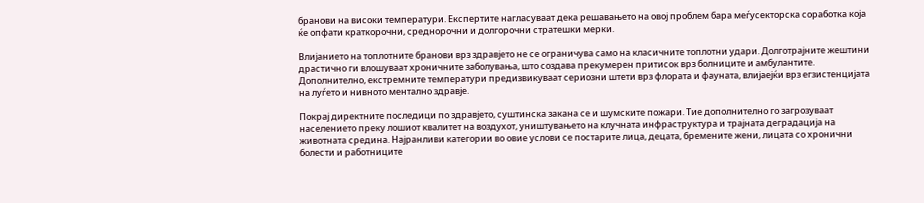бранови на високи температури. Експертите нагласуваат дека решавањето на овој проблем бара меѓусекторска соработка која ќе опфати краткорочни, среднорочни и долгорочни стратешки мерки.

Влијанието на топлотните бранови врз здравјето не се ограничува само на класичните топлотни удари. Долготрајните жештини драстично ги влошуваат хроничните заболувања, што создава прекумерен притисок врз болниците и амбулантите. Дополнително, екстремните температури предизвикуваат сериозни штети врз флората и фауната, влијаејќи врз егзистенцијата на луѓето и нивното ментално здравје.

Покрај директните последици по здравјето, суштинска закана се и шумските пожари. Тие дополнително го загрозуваат населението преку лошиот квалитет на воздухот, уништувањето на клучната инфраструктура и трајната деградација на животната средина. Најранливи категории во овие услови се постарите лица, децата, бремените жени, лицата со хронични болести и работниците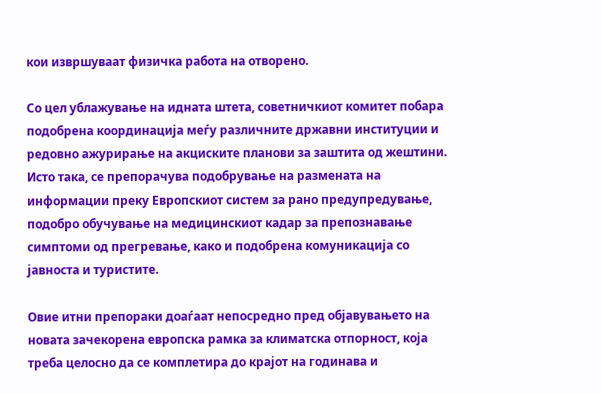кои извршуваат физичка работа на отворено.

Со цел ублажување на идната штета, советничкиот комитет побара подобрена координација меѓу различните државни институции и редовно ажурирање на акциските планови за заштита од жештини. Исто така, се препорачува подобрување на размената на информации преку Европскиот систем за рано предупредување, подобро обучување на медицинскиот кадар за препознавање симптоми од прегревање, како и подобрена комуникација со јавноста и туристите.

Овие итни препораки доаѓаат непосредно пред објавувањето на новата зачекорена европска рамка за климатска отпорност, која треба целосно да се комплетира до крајот на годинава и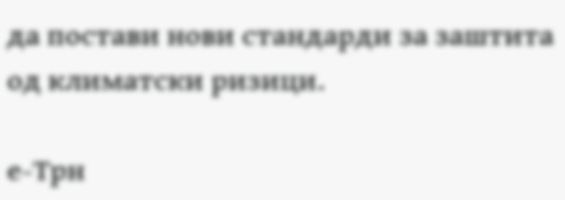да постави нови стандарди за заштита од климатски ризици.

е-Трн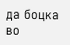да боцка во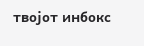твојот инбокс